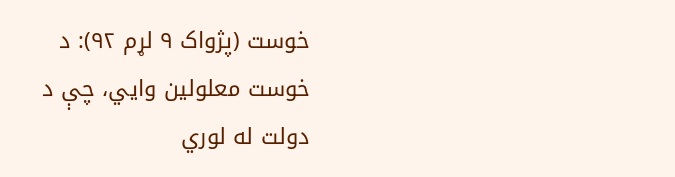خوست (پژواک ٩ لړم ٩٢): د خوست معلولين وايي، چې د دولت له لوري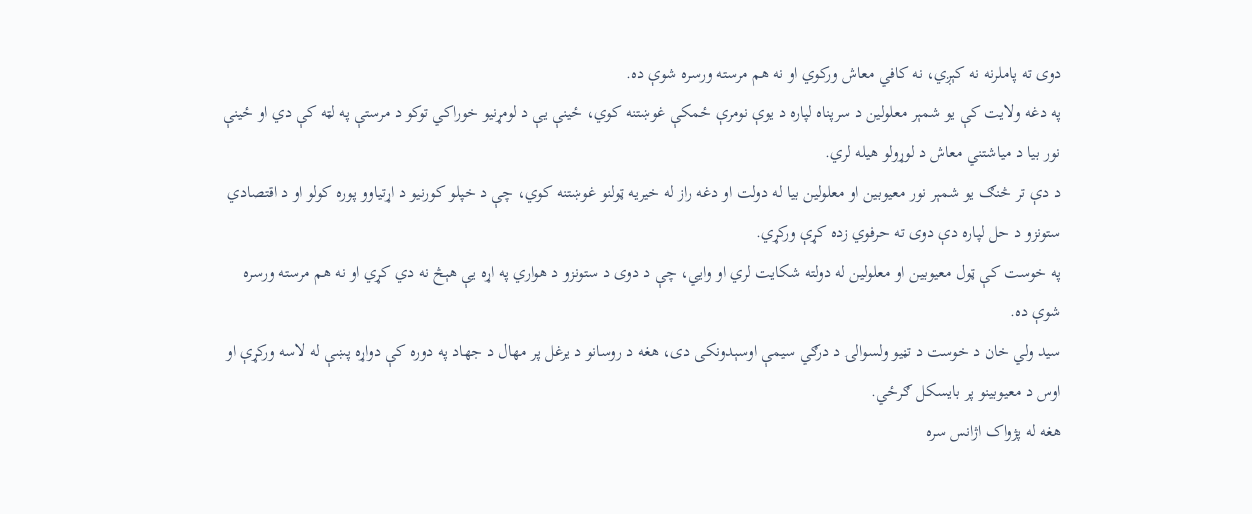دوى ته پاملرنه نه کېږي، نه کافي معاش ورکوي او نه هم مرسته ورسره شوې ده.
په دغه ولايت کې يو شمېر معلولين د سرپناه لپاره د يوې نومرې ځمکې غوښتنه کوي، ځينې يې د لومړنيو خوراکي توکو د مرستې په لټه کې دي او ځينې نور بيا د مياشتني معاش د لوړولو هيله لري.
د دې تر څنګ يو شمېر نور معيوبين او معلولين بيا له دولت او دغه راز له خيريه ټولنو غوښتنه کوي، چې د خپلو کورنيو د اړتياوو پوره کولو او د اقتصادي ستونزو د حل لپاره دې دوی ته حرفوي زده کړې ورکړي.
په خوست کې ټول معيوبين او معلولين له دولته شکايت لري او وايي، چې د دوی د ستونزو د هواري په اړه يې هېڅ نه دي کړي او نه هم مرسته ورسره شوې ده.
سيد ولي خان د خوست د تڼيو ولسوالۍ د درګي سيمې اوسېدونکی دی، هغه د روسانو د يرغل پر مهال د جهاد په دوره کې دواړه پښې له لاسه ورکړې او اوس د معيوبينو پر بايسکل ګرځي.
هغه له پژواک اژانس سره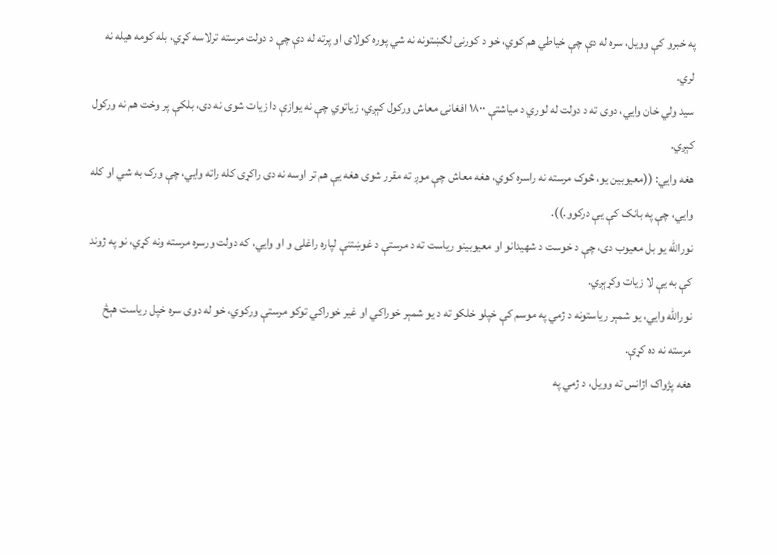په خبرو کې وويل، سره له دې چې خياطي هم کوي، خو د کورنۍ لګښتونه نه شي پوره کولای او پرته له دې چې د دولت مرسته ترلاسه کړي، بله کومه هيله نه لري.
سيد ولي خان وايي، دوی ته د دولت له لوري د مياشتې ١٨٠٠ افغانۍ معاش ورکول کېږي، زياتوي چې نه يوازې دا زيات شوی نه دی، بلکې پر وخت هم نه ورکول کېږي.
هغه وايي: ((معيوبين يو، څوک مرسته نه راسره کوي، هغه معاش چې موږ ته مقرر شوی هغه يې هم تر اوسه نه دی راکړی کله راته وايي، چې ورک به شي او کله وايي، چې په بانک کې يې درکوو.)).
نورالله يو بل معيوب دی، چې د خوست د شهيدانو او معيوبينو رياست ته د مرستې د غوښتنې لپاره راغلی و او وايي، که دولت ورسره مرسته ونه کړي، نو په ژوند کې به يې لا زيات وکړېږي.
نورالله وايي، يو شمېر رياستونه د ژمي په موسم کې خپلو خلکو ته د يو شمېر خوراکي او غير خوراکي توکو مرستې ورکوي، خو له دوی سره خپل رياست هېڅ مرسته نه ده کړې.
هغه پژواک اژانس ته وويل، د ژمي په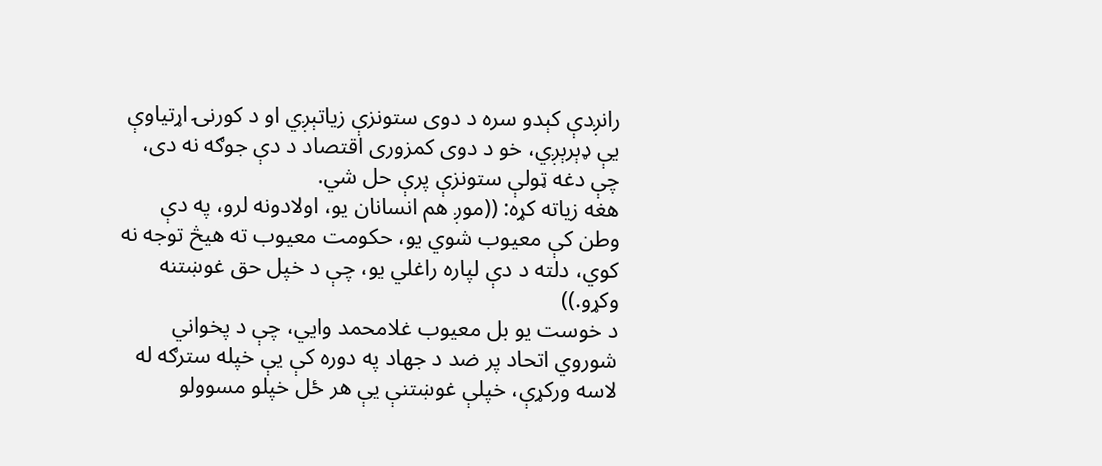رانږدې کېدو سره د دوی ستونزې زياتېږي او د کورنۍ اړتياوې يې ډېرېږي، خو د دوی کمزوری اقتصاد د دې جوګه نه دی، چې دغه ټولې ستونزې پرې حل شي.
هغه زياته کړه: ((موږ هم انسانان يو، اولادونه لرو، په دې وطن کې معيوب شوي يو، حکومت معيوب ته هيڅ توجه نه کوي، دلته د دې لپاره راغلي يو، چې د خپل حق غوښتنه وکړو.))
د خوست يو بل معيوب غلامحمد وايي، چې د پخواني شوروي اتحاد پر ضد د جهاد په دوره کې يې خپله سترګه له لاسه ورکړې، خپلې غوښتنې يې هر ځل خپلو مسوولو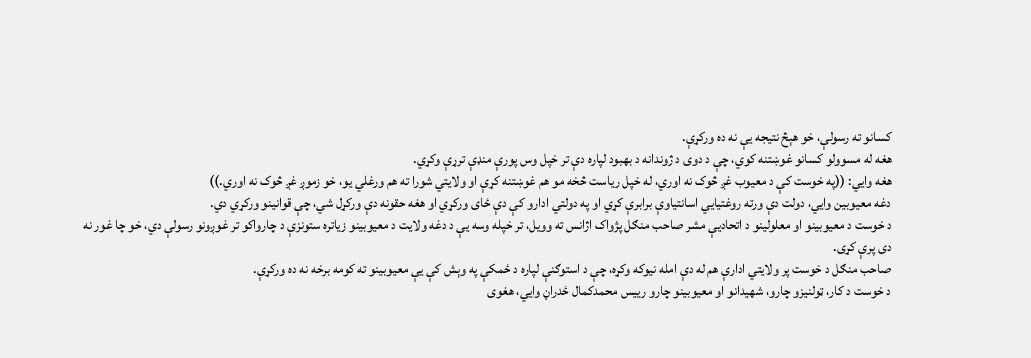کسانو ته رسولې، خو هېڅ نتيجه يې نه ده ورکړې.
هغه له مسوولو کسانو غوښتنه کوي، چې د دوی د ژوندانه د بهبود لپاره دې تر خپل وس پورې منډې ترړې وکړي.
هغه وايي: ((په خوست کې د معيوب غږ څوک نه اوري، له خپل رياست څخه مو هم غوښتنه کړې او ولايتي شورا ته هم ورغلي يو، خو زموږ غږ څوک نه اوري.))
دغه معيوبين وايي، دولت دې ورته روغتيايي اسانتياوې برابرې کړي او په دولتي ادارو كې دې ځاى وركړي او هغه حقونه دې ورکړل شي، چې قوانينو ورکړي دي.
د خوست د معيوبينو او معلولينو د اتحاديې مشر صاحب منګل پژواک اژانس ته وويل، تر خپله وسه يې د دغه ولايت د معيوبينو زياتره ستونزې د چارواکو تر غوږونو رسولې دي، خو چا غور نه دی پرې کړی.
صاحب منګل د خوست پر ولايتي ادارې هم له دې امله نيوکه وکړه، چې د استوګنې لپاره د ځمکې په وېش کې يې معيوبينو ته کومه برخه نه ده ورکړې.
د خوست د کار، ټولنيزو چارو، شهيدانو او معيوبينو چارو رييس محمدکمال ځدراڼ وايي، هغوى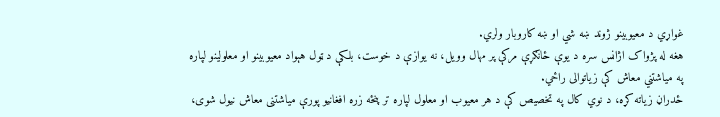غواړي د معيوبينو ژوند ښه شي او ښه کاروبار ولري.
هغه له پژواک اژانس سره د يوې ځانګړې مرکې پر مهال وويل، نه يوازې د خوست، بلکې د ټول هېواد معيوبينو او معلولينو لپاره په مياشتني معاش کې زياتوالی راځي.
ځدراڼ زياته کړه، د نوي کال په تخصيص کې د هر معيوب او معلول لپاره تر پنځه زره افغانيو پورې مياشتنی معاش نيول شوی،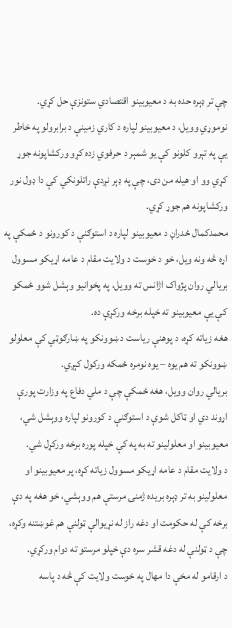چې تر ډېره حده به د معيوبينو اقتصادي ستونزې حل کړي.
نوموړي وويل، د معيوبينو لپاره د کاري زمينې د برابرولو په خاطر يې په تېرو کلونو کې يو شمېر د حرفوي زده کړو ورکشاپونه جوړ کړي وو او هيله من دی، چې په ډېر نږدې راتلونکي کې دا ډول نور ورکشاپونه هم جوړ کړي.
محمدکمال ځدراڼ د معيوبينو لپاره د استوګنې د کورونو د ځمکې په اړه څه ونه ويل، خو د خوست د ولايت مقام د عامه اړيکو مسوول بريالي روان پژواک اژانس ته وويل، په پخوانيو وېشل شوو ځمکو کې يې معيوبينو ته خپله برخه ورکړې ده.
هغه زياته کړه، د پوهنې رياست د ښوونکو په ښارګوټي کې معلولو ښوونکو ته هم يوه – يوه نومره ځمکه ورکول کېږي.
بريالي روان وويل، هغه ځمکې چې د ملي دفاع په وزارت پورې اړوند دي او ټاکل شوې د استوګنې د کورونو لپاره ووېشل شي، معيوبينو او معلولينو ته به په کې خپله پوره برخه ورکړل شي.
د ولايت مقام د عامه اړيکو مسوول زياته کړه، پر معيوبينو او معلولينو به تر ډېره بريده ژمنۍ مرستې هم ووېشي، خو هغه په دې برخه کې له حکومت او دغه راز له نړيوالې ټولنې هم غوښتنه وکړه، چې د ټولنې له دغه قشر سره دې خپلو مرستو ته دوام ورکړي.
د ارقامو له مخې دا مهال په خوست ولايت کې څه د پاسه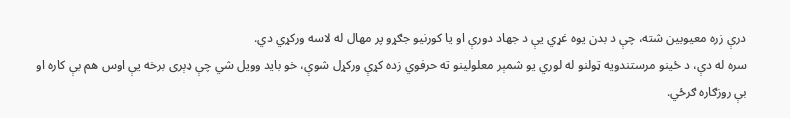درې زره معيوبين شته، چې د بدن يوه غړي يې د جهاد دورې او يا کورنيو جګړو پر مهال له لاسه ورکړي دي.
سره له دې، د ځينو مرستندويه ټولنو له لوري يو شمېر معلولينو ته حرفوي زده کړې ورکړل شوې، خو بايد وويل شي چې ډېری برخه يې اوس هم بې کاره او بې روزګاره ګرځي.